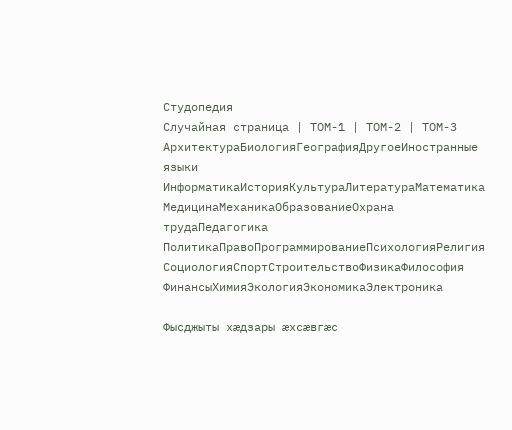Студопедия
Случайная страница | ТОМ-1 | ТОМ-2 | ТОМ-3
АрхитектураБиологияГеографияДругоеИностранные языки
ИнформатикаИсторияКультураЛитератураМатематика
МедицинаМеханикаОбразованиеОхрана трудаПедагогика
ПолитикаПравоПрограммированиеПсихологияРелигия
СоциологияСпортСтроительствоФизикаФилософия
ФинансыХимияЭкологияЭкономикаЭлектроника

Фысджыты хæдзары æхсæвгæс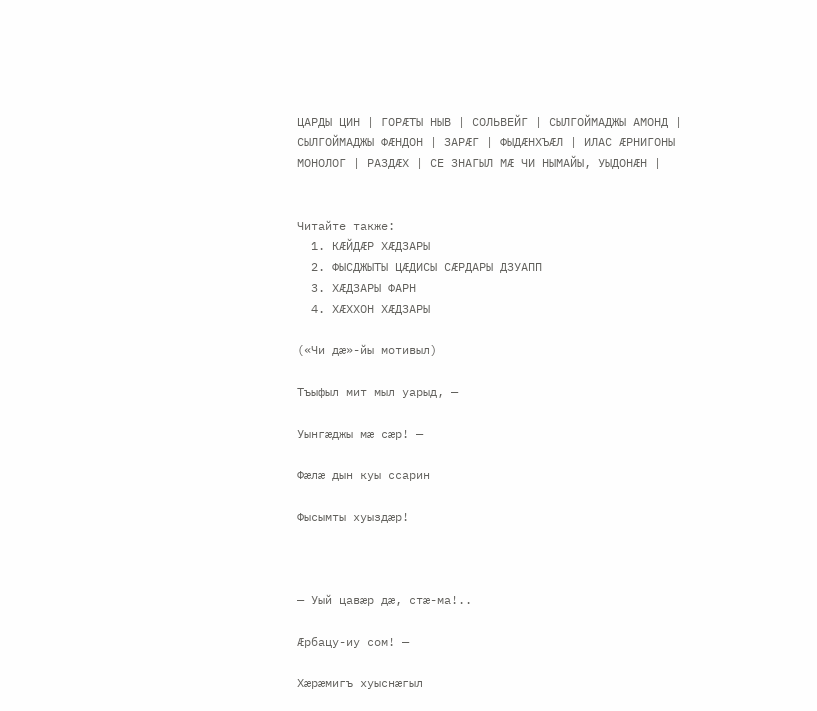ЦАРДЫ ЦИН | ГОРÆТЫ НЫВ | СОЛЬВЕЙГ | СЫЛГОЙМАДЖЫ АМОНД | СЫЛГОЙМАДЖЫ ФÆНДОН | ЗАРÆГ | ФЫДÆНХЪÆЛ | ИЛАС ÆРНИГОНЫ МОНОЛОГ | РАЗДÆХ | СЕ ЗНАГЫЛ МÆ ЧИ НЫМАЙЫ, УЫДОНÆН |


Читайте также:
  1. КÆЙДÆР ХÆДЗАРЫ
  2. ФЫСДЖЫТЫ ЦÆДИСЫ СÆРДАРЫ ДЗУАПП
  3. ХÆДЗАРЫ ФАРН
  4. ХÆХХОН ХÆДЗАРЫ

(«Чи дæ»-йы мотивыл)

Тъыфыл мит мыл уарыд, —

Уынгæджы мæ сæр! —

Фæлæ дын куы ссарин

Фысымты хуыздæр!



— Уый цавæр дæ, стæ-ма!..

Æрбацу-иу сом! —

Хæрæмигъ хуыснæгыл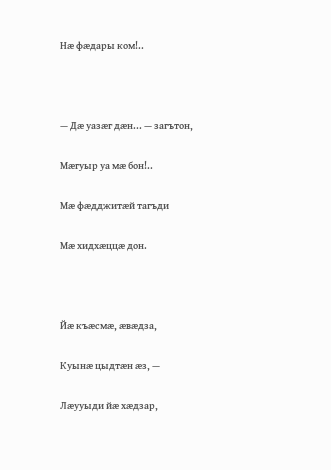Нæ фæдары ком!..



— Дæ уазæг дæн... — загътон,

Мæгуыр уа мæ бон!..

Мæ фæдджитæй тагъди

Мæ хидхæццæ дон.



Йæ къæсмæ, æвæдза,

Куынæ цыдтæн æз, —

Лæууыди йæ хæдзар,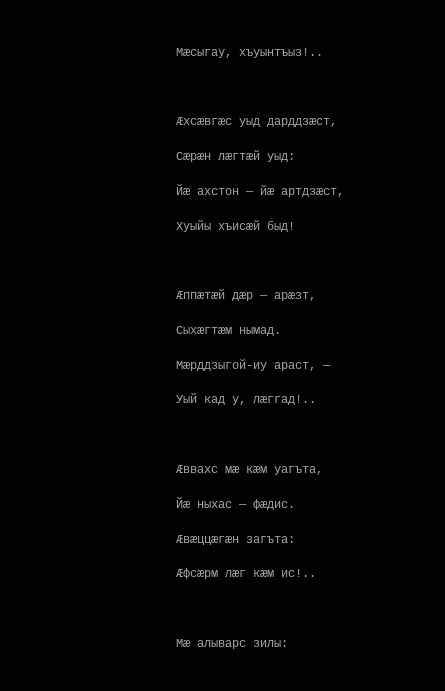Мæсыгау, хъуынтъыз!..



Æхсæвгæс уыд дарддзæст,

Сæрæн лæгтæй уыд:

Йæ ахстон — йæ артдзæст,

Хуыйы хъисæй быд!



Æппæтæй дæр — арæзт,

Сыхæгтæм нымад.

Мæрддзыгой-иу араст, —

Уый кад у, лæггад!..



Æввахс мæ кæм уагъта,

Йæ ныхас — фæдис.

Æвæццæгæн загъта:

Æфсæрм лæг кæм ис!..



Мæ алыварс зилы: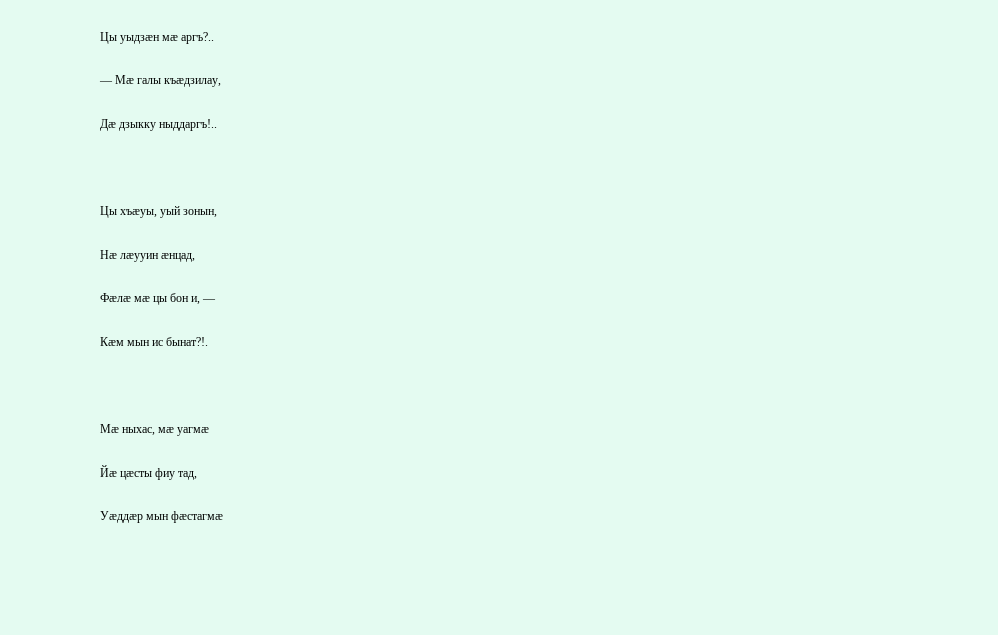Цы уыдзæн мæ аргъ?..

— Мæ галы къæдзилау,

Дæ дзыкку ныддаргъ!..



Цы хъæуы, уый зонын,

Нæ лæууин æнцад,

Фæлæ мæ цы бон и, —

Кæм мын ис бынат?!.



Мæ ныхас, мæ уагмæ

Йæ цæсты фиу тад,

Уæддæр мын фæстагмæ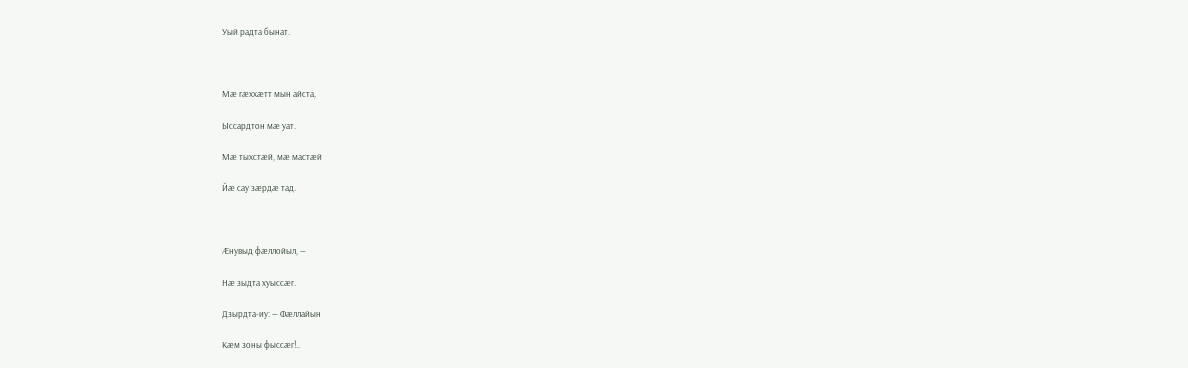Уый радта бынат.



Мæ гæххæтт мын айста,

Ыссардтон мæ уат.

Мæ тыхстæй, мæ мастæй

Йæ сау зæрдæ тад.



Æнувыд фæллойыл, —

Нæ зыдта хуыссæг.

Дзырдта-иу: — Фæллайын

Кæм зоны фыссæг!..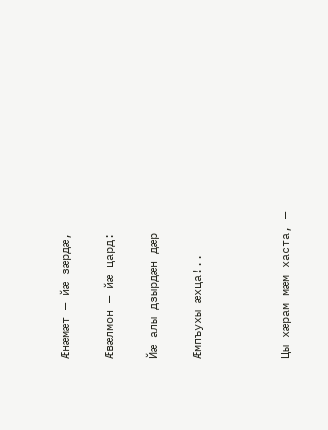Æнæмæт — йæ зæрдæ,

Æвæлмон — йæ цард:

Йæ алы дзырдæн дæр

Æмпъухы æхца!..



Цы хæрам мæм хаста, —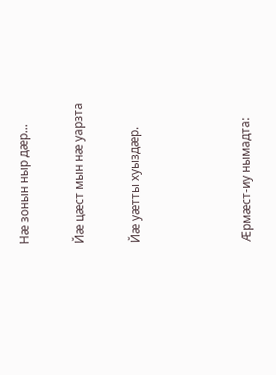Нæ зонын ныр дæр...

Йæ цæст мын нæ уарзта

Йæ уæтты хуыздæр.



Æрмæст-иу нымадта: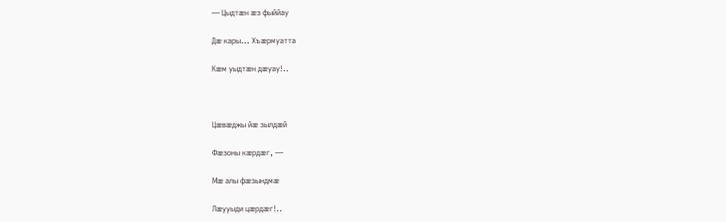— Цыдтæн æз фыййау

Дæ кары... Хъæрмуатта

Кæм уыдтæн дæуау!..



Цæвæджы йæ зылдæй

Фæзоны кæрдæг, —

Мæ алы фæзындмæ

Лæууыди цæрдæг!..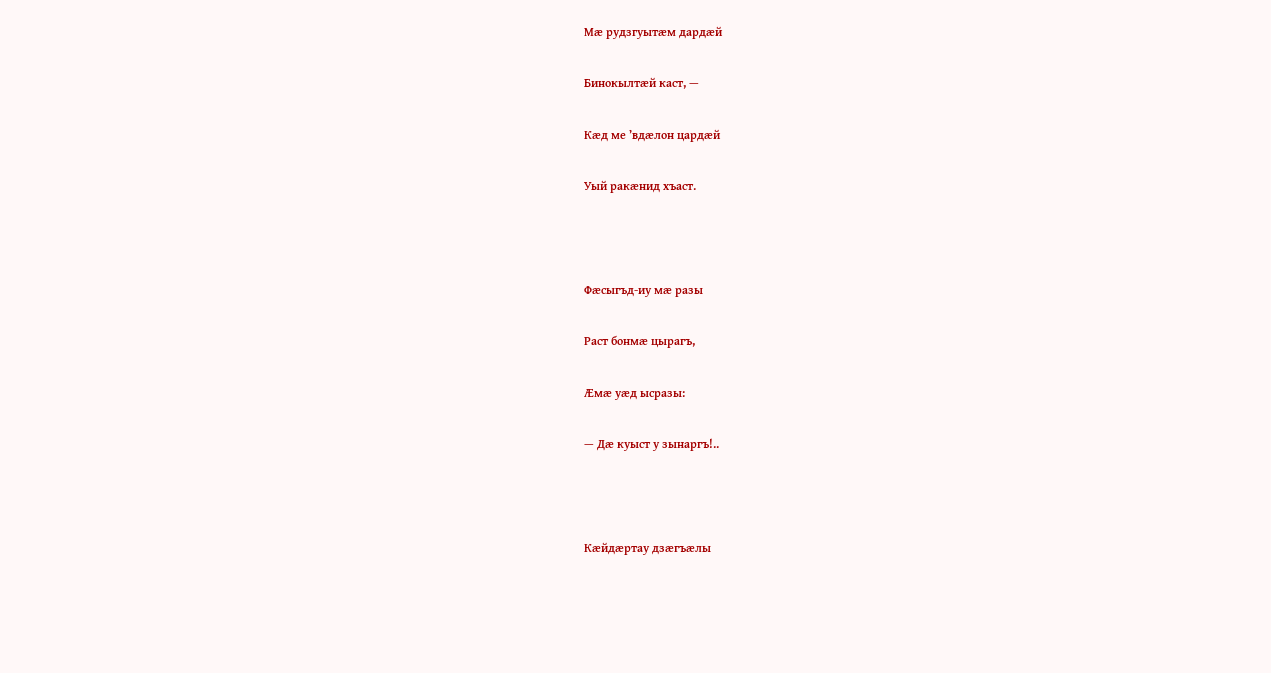Мæ рудзгуытæм дардæй

Бинокылтæй каст, —

Кæд ме ’вдæлон цардæй

Уый ракæнид хъаст.



Фæсыгъд-иу мæ разы

Раст бонмæ цырагъ,

Æмæ уæд ысразы:

— Дæ куыст у зынаргъ!..



Кæйдæртау дзæгъæлы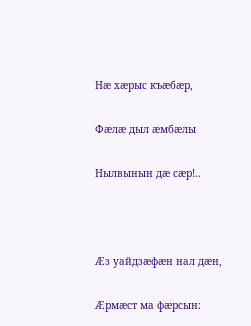Нæ хæрыс къæбæр,

Фæлæ дыл æмбæлы

Нылвынын дæ сæр!..



Æз уайдзæфæн нал дæн,

Æрмæст ма фæрсын: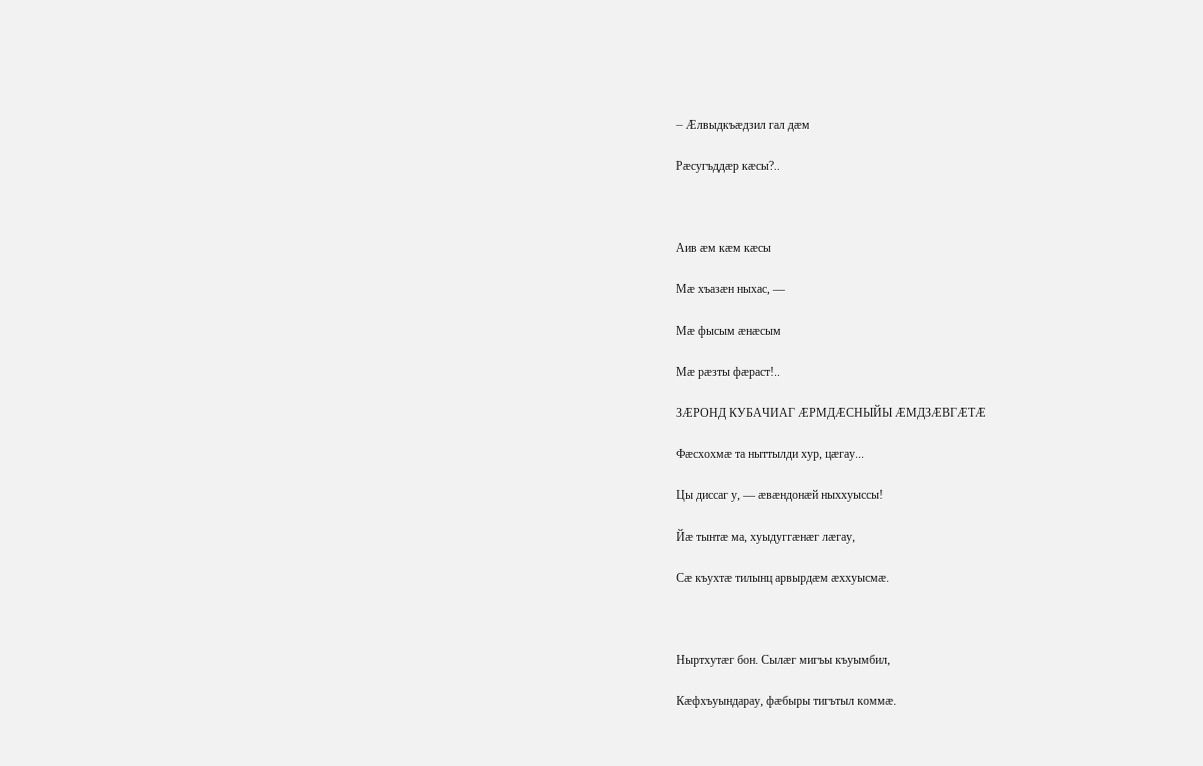— Æлвыдкъæдзил гал дæм

Рæсугъддæр кæсы?..



Аив æм кæм кæсы

Мæ хъазæн ныхас, —

Мæ фысым æнæсым

Мæ рæзты фæраст!..

ЗÆРОНД КУБАЧИАГ ÆРМДÆСНЫЙЫ ÆМДЗÆВГÆТÆ

Фæсхохмæ та ныттылди хур, цæгау...

Цы диссаг у, — æвæндонæй ныххуыссы!

Йæ тынтæ ма, хуыдуггæнæг лæгау,

Сæ къухтæ тилынц арвырдæм æххуысмæ.



Ныртхутæг бон. Сылæг мигъы къуымбил,

Кæфхъуындарау, фæбыры тигътыл коммæ.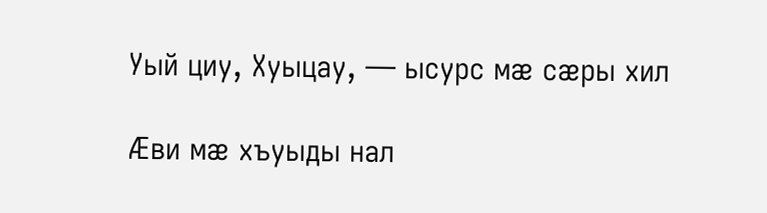Уый циу, Хуыцау, — ысурс мæ сæры хил

Æви мæ хъуыды нал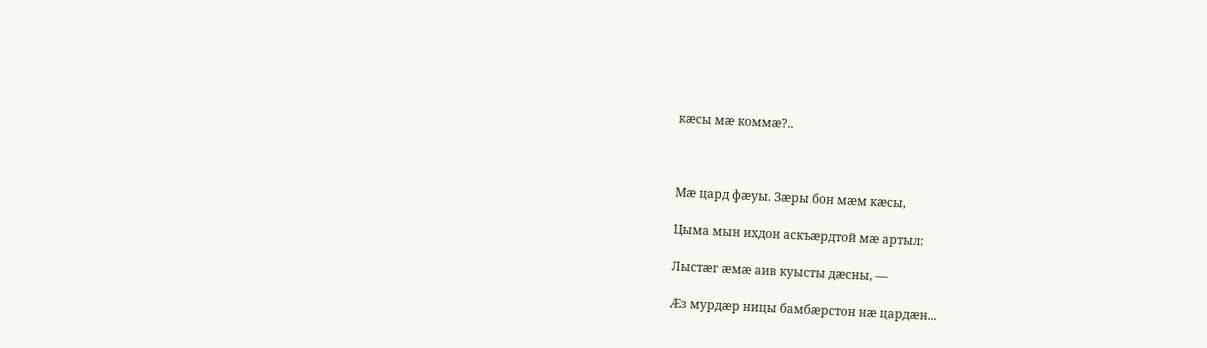кæсы мæ коммæ?..



Мæ цард фæуы. Зæры бон мæм кæсы,

Цыма мын ихдон аскъæрдтой мæ артыл:

Лыстæг æмæ аив куысты дæсны, —

Æз мурдæр ницы бамбæрстон нæ цардæн...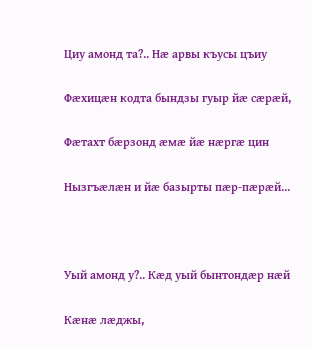Циу амонд та?.. Нæ арвы къусы цъиу

Фæхицæн кодта бындзы гуыр йæ сæрæй,

Фæтахт бæрзонд æмæ йæ нæргæ цин

Нызгъæлæн и йæ базырты пæр-пæрæй...



Уый амонд у?.. Кæд уый бынтондæр нæй

Кæнæ лæджы,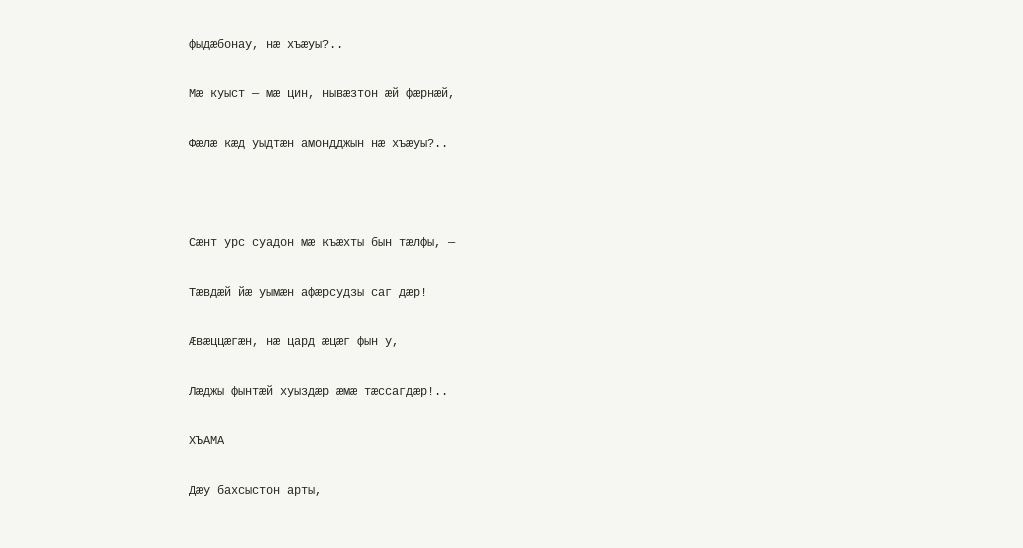фыдæбонау, нæ хъæуы?..

Мæ куыст — мæ цин, нывæзтон æй фæрнæй,

Фæлæ кæд уыдтæн амондджын нæ хъæуы?..



Сæнт урс суадон мæ къæхты бын тæлфы, —

Тæвдæй йæ уымæн афæрсудзы саг дæр!

Æвæццæгæн, нæ цард æцæг фын у,

Лæджы фынтæй хуыздæр æмæ тæссагдæр!..

ХЪАМА

Дæу бахсыстон арты,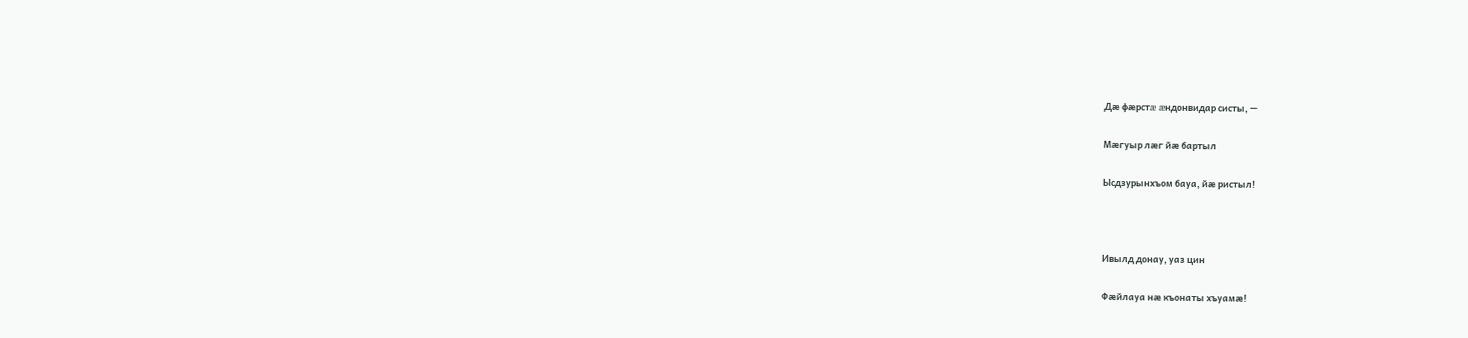Дæ фæрстæ æндонвидар систы, —

Мæгуыр лæг йæ бартыл

Ысдзурынхъом бауа, йæ ристыл!



Ивылд донау, уаз цин

Фæйлауа нæ къонаты хъуамæ!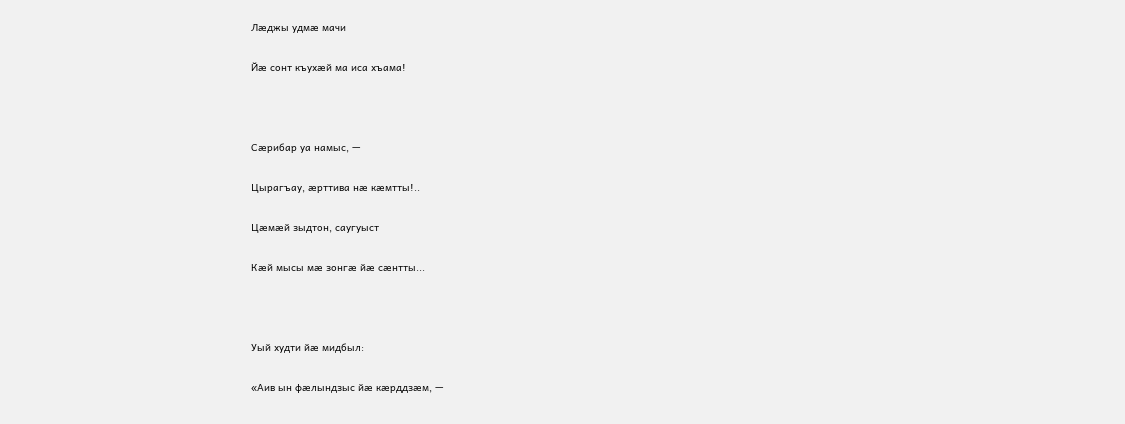Лæджы удмæ мачи

Йæ сонт къухæй ма иса хъама!



Сæрибар уа намыс, —

Цырагъау, æрттива нæ кæмтты!..

Цæмæй зыдтон, саугуыст

Кæй мысы мæ зонгæ йæ сæнтты...



Уый худти йæ мидбыл:

«Аив ын фæлындзыс йæ кæрддзæм, —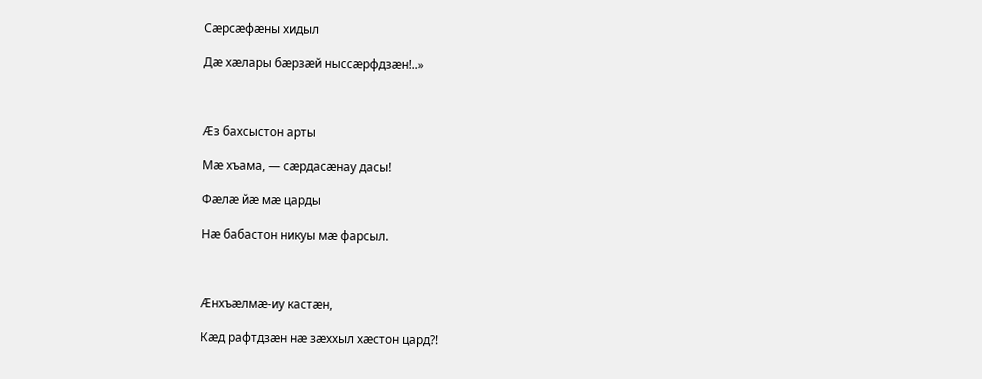Сæрсæфæны хидыл

Дæ хæлары бæрзæй ныссæрфдзæн!..»



Æз бахсыстон арты

Мæ хъама, — сæрдасæнау дасы!

Фæлæ йæ мæ царды

Нæ бабастон никуы мæ фарсыл.



Æнхъæлмæ-иу кастæн,

Кæд рафтдзæн нæ зæххыл хæстон цард?!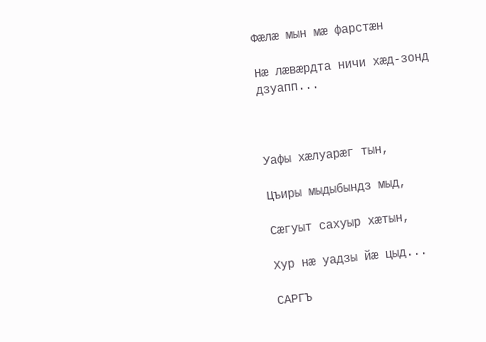Фæлæ мын мæ фарстæн

Нæ лæвæрдта ничи хæд-зонд дзуапп...



Уафы хæлуарæг тын,

Цъиры мыдыбындз мыд,

Сæгуыт сахуыр хæтын,

Хур нæ уадзы йæ цыд...

САРГЪ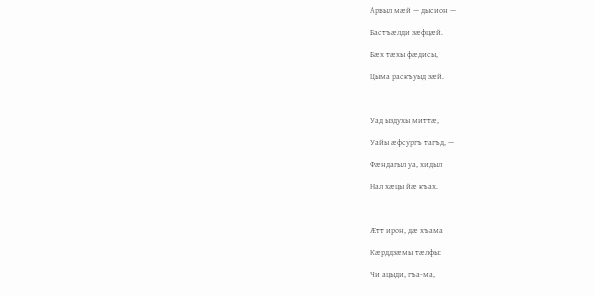Арвыл мæй — дысион —

Бастъæлди зæфцæй.

Бæх тæхы фæдисы,

Цыма раскъуыд зæй.



Уад ыздухы миттæ,

Уайы æфсургъ тагъд, —

Фæндагыл уа, хидыл

Нал хæцы йæ къах.



Æтт ирон, дæ хъама

Кæрддзæмы тæлфы:

Чи ацыди, гъа-ма,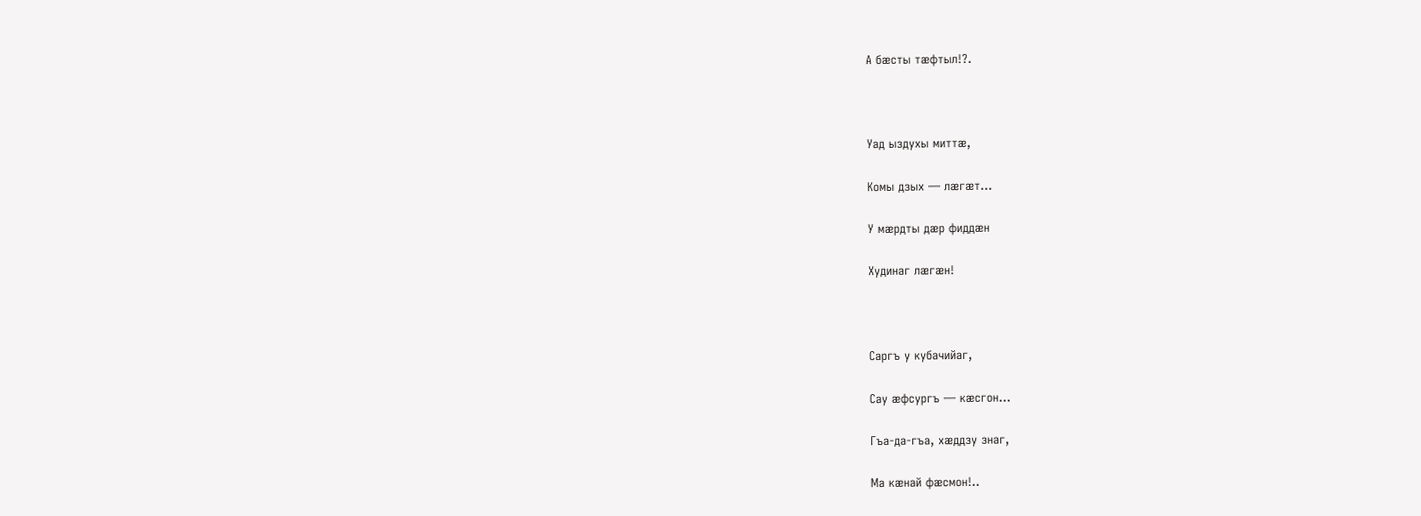А бæсты тæфтыл!?.



Уад ыздухы миттæ,

Комы дзых — лæгæт...

У мæрдты дæр фиддæн

Худинаг лæгæн!



Саргъ у кубачийаг,

Сау æфсургъ — кæсгон...

Гъа-да-гъа, хæддзу знаг,

Ма кæнай фæсмон!..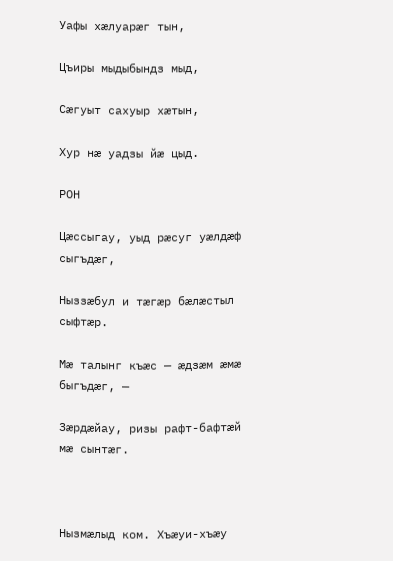Уафы хæлуарæг тын,

Цъиры мыдыбындз мыд,

Сæгуыт сахуыр хæтын,

Хур нæ уадзы йæ цыд.

РОН

Цæссыгау, уыд рæсуг уæлдæф сыгъдæг,

Ныззæбул и тæгæр бæлæстыл сыфтæр.

Мæ талынг къæс — æдзæм æмæ быгъдæг, —

Зæрдæйау, ризы рафт-бафтæй мæ сынтæг.



Нызмæлыд ком. Хъæуи-хъæу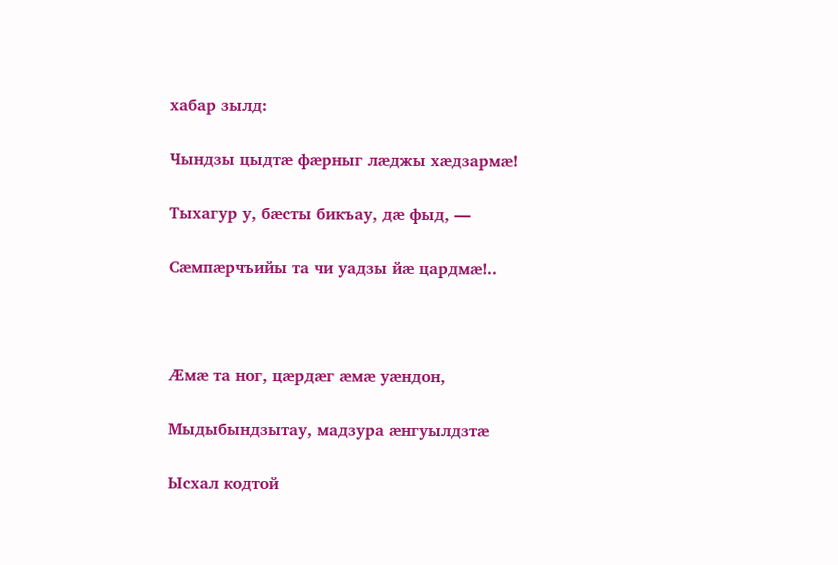хабар зылд:

Чындзы цыдтæ фæрныг лæджы хæдзармæ!

Тыхагур у, бæсты бикъау, дæ фыд, —

Сæмпæрчъийы та чи уадзы йæ цардмæ!..



Æмæ та ног, цæрдæг æмæ уæндон,

Мыдыбындзытау, мадзура æнгуылдзтæ

Ысхал кодтой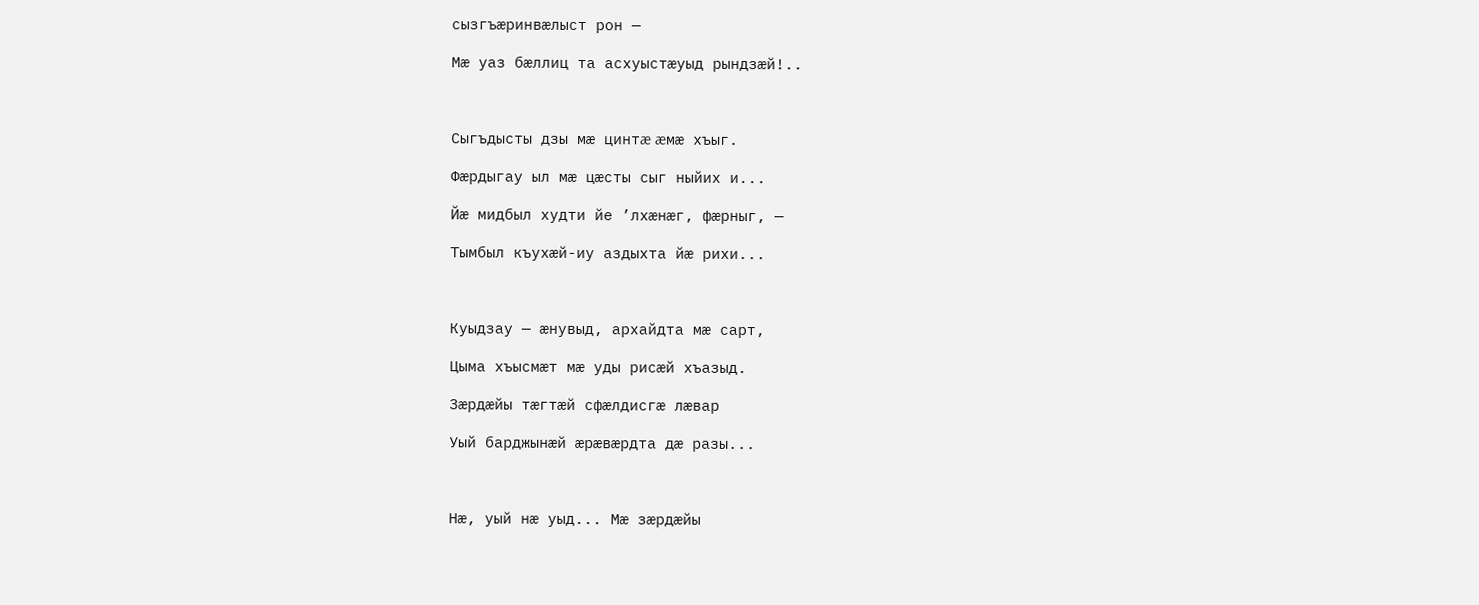сызгъæринвæлыст рон —

Мæ уаз бæллиц та асхуыстæуыд рындзæй!..



Сыгъдысты дзы мæ цинтæ æмæ хъыг.

Фæрдыгау ыл мæ цæсты сыг ныйих и...

Йæ мидбыл худти йе ’лхæнæг, фæрныг, —

Тымбыл къухæй-иу аздыхта йæ рихи...



Куыдзау — æнувыд, архайдта мæ сарт,

Цыма хъысмæт мæ уды рисæй хъазыд.

Зæрдæйы тæгтæй сфæлдисгæ лæвар

Уый барджынæй æрæвæрдта дæ разы...



Нæ, уый нæ уыд... Мæ зæрдæйы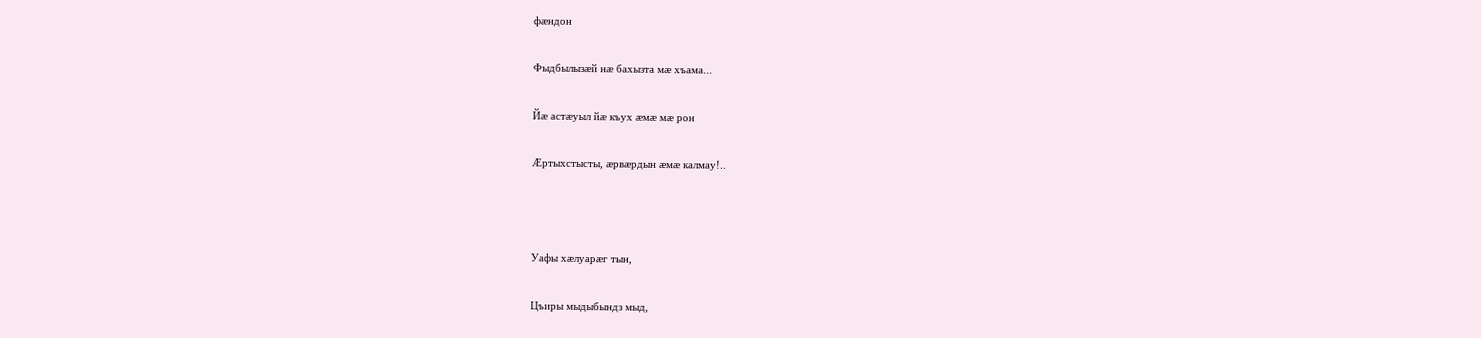фæндон

Фыдбылызæй нæ бахызта мæ хъама...

Йæ астæуыл йæ къух æмæ мæ рон

Æртыхстысты, æрвæрдын æмæ калмау!..



Уафы хæлуарæг тын,

Цъиры мыдыбындз мыд,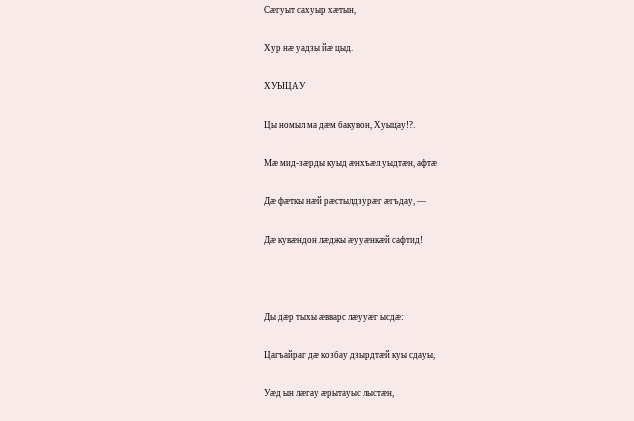Сæгуыт сахуыр хæтын,

Хур нæ уадзы йæ цыд.

ХУЫЦАУ

Цы номыл ма дæм бакувон, Хуыцау!?.

Мæ мид-зæрды куыд æнхъæл уыдтæн, афтæ

Дæ фæткы нæй рæстылдзурæг æгъдау, —

Дæ кувæндон лæджы æууæнкæй сафтид!



Ды дæр тыхы æвварс лæууæг ысдæ:

Цагъайраг дæ козбау дзырдтæй куы сдауы,

Уæд ын лæгау æрытауыс лыстæн,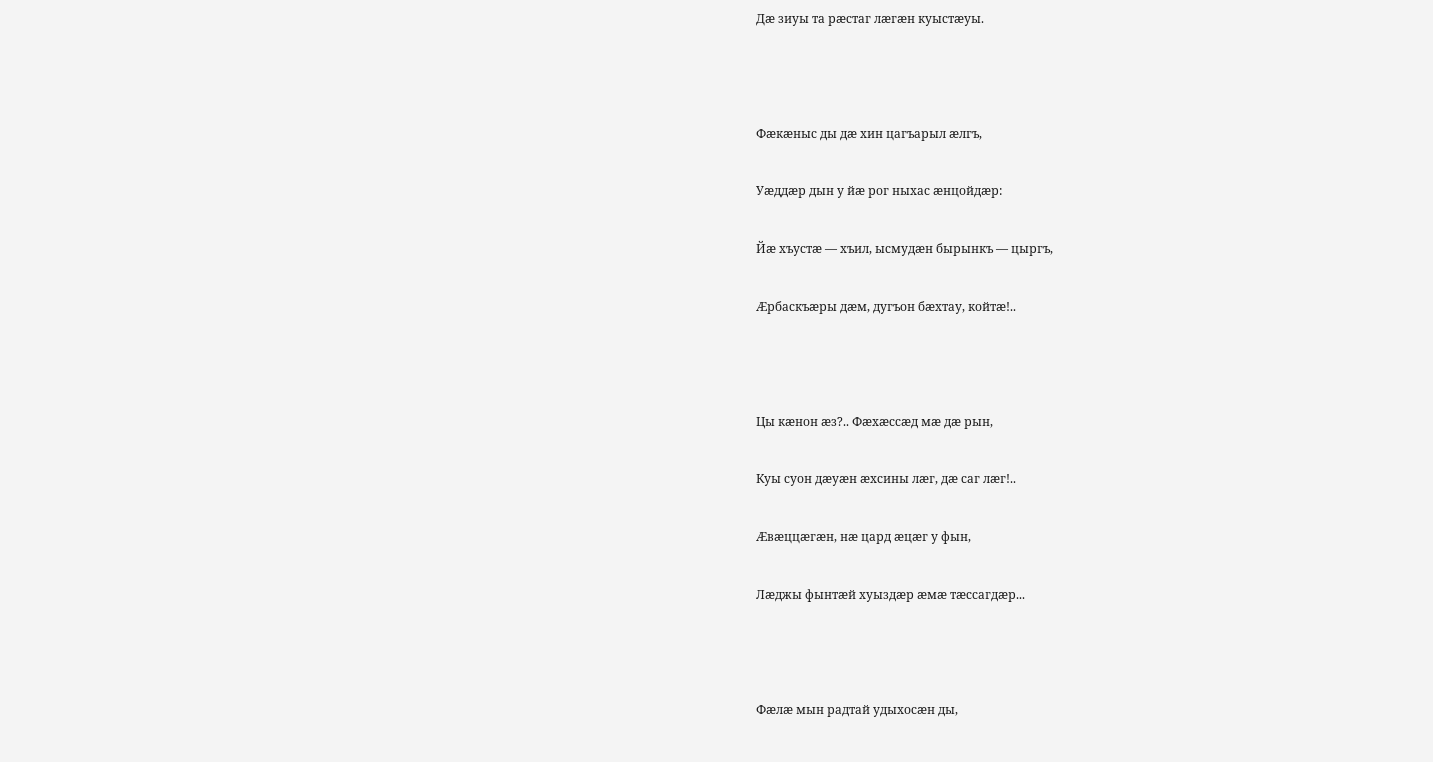Дæ зиуы та рæстаг лæгæн куыстæуы.



Фæкæныс ды дæ хин цагъарыл æлгъ,

Уæддæр дын у йæ рог ныхас æнцойдæр:

Йæ хъустæ — хъил, ысмудæн бырынкъ — цыргъ,

Æрбаскъæры дæм, дугъон бæхтау, койтæ!..



Цы кæнон æз?.. Фæхæссæд мæ дæ рын,

Куы суон дæуæн æхсины лæг, дæ саг лæг!..

Æвæццæгæн, нæ цард æцæг у фын,

Лæджы фынтæй хуыздæр æмæ тæссагдæр...



Фæлæ мын радтай удыхосæн ды,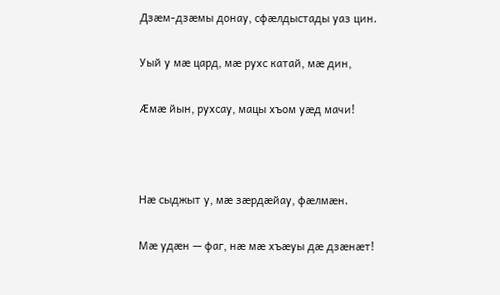Дзæм-дзæмы донау, сфæлдыстады уаз цин.

Уый у мæ цард, мæ рухс катай, мæ дин,

Æмæ йын, рухсау, мацы хъом уæд мачи!



Нæ сыджыт у, мæ зæрдæйау, фæлмæн.

Мæ удæн — фаг, нæ мæ хъæуы дæ дзæнæт!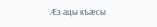Æз ацы къæсы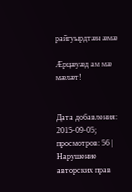райгуырдтæн æмæ

Æрцæуæд ам мæ мæлæт!


Дата добавления: 2015-09-05; просмотров: 56 | Нарушение авторских прав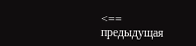<== предыдущая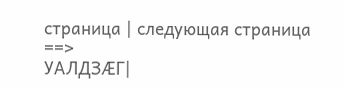страница | следующая страница ==>
УАЛДЗÆГ|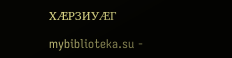ХÆРЗИУÆГ

mybiblioteka.su -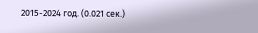2015-2024 год. (0.021 сек.)